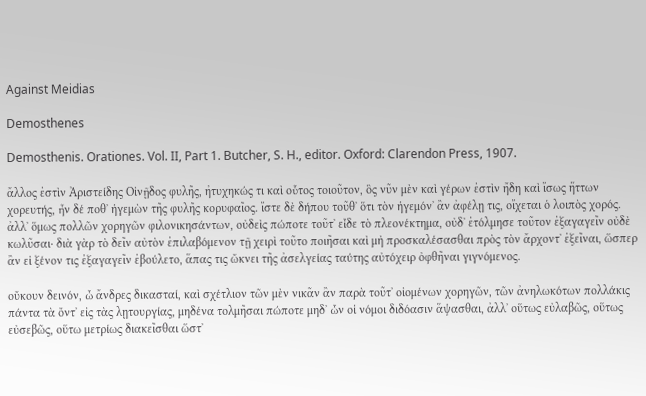Against Meidias

Demosthenes

Demosthenis. Orationes. Vol. II, Part 1. Butcher, S. H., editor. Oxford: Clarendon Press, 1907.

ἄλλος ἐστὶν Ἀριστείδης Οἰνῇδος φυλῆς, ἠτυχηκώς τι καὶ οὗτος τοιοῦτον, ὃς νῦν μὲν καὶ γέρων ἐστὶν ἤδη καὶ ἴσως ἥττων χορευτής, ἦν δέ ποθʼ ἡγεμὼν τῆς φυλῆς κορυφαῖος. ἴστε δὲ δήπου τοῦθʼ ὅτι τὸν ἡγεμόνʼ ἂν ἀφέλῃ τις, οἴχεται ὁ λοιπὸς χορός. ἀλλʼ ὅμως πολλῶν χορηγῶν φιλονικησάντων, οὐδεὶς πώποτε τοῦτʼ εἶδε τὸ πλεονέκτημα, οὐδʼ ἐτόλμησε τοῦτον ἐξαγαγεῖν οὐδὲ κωλῦσαι· διὰ γὰρ τὸ δεῖν αὐτὸν ἐπιλαβόμενον τῇ χειρὶ τοῦτο ποιῆσαι καὶ μὴ προσκαλέσασθαι πρὸς τὸν ἄρχοντʼ ἐξεῖναι, ὥσπερ ἂν εἰ ξένον τις ἐξαγαγεῖν ἐβούλετο, ἅπας τις ὤκνει τῆς ἀσελγείας ταύτης αὐτόχειρ ὀφθῆναι γιγνόμενος.

οὔκουν δεινόν, ὦ ἄνδρες δικασταί, καὶ σχέτλιον τῶν μὲν νικᾶν ἂν παρὰ τοῦτʼ οἰομένων χορηγῶν, τῶν ἀνηλωκότων πολλάκις πάντα τὰ ὄντʼ εἰς τὰς λῃτουργίας, μηδένα τολμῆσαι πώποτε μηδʼ ὧν οἱ νόμοι διδόασιν ἅψασθαι, ἀλλʼ οὕτως εὐλαβῶς, οὕτως εὐσεβῶς, οὕτω μετρίως διακεῖσθαι ὥστʼ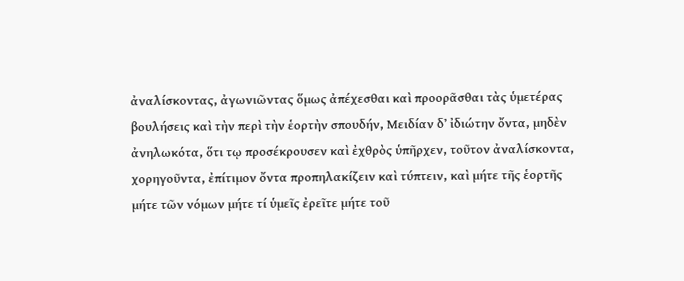ἀναλίσκοντας, ἀγωνιῶντας ὅμως ἀπέχεσθαι καὶ προορᾶσθαι τὰς ὑμετέρας βουλήσεις καὶ τὴν περὶ τὴν ἑορτὴν σπουδήν, Μειδίαν δʼ ἰδιώτην ὄντα, μηδὲν ἀνηλωκότα, ὅτι τῳ προσέκρουσεν καὶ ἐχθρὸς ὑπῆρχεν, τοῦτον ἀναλίσκοντα, χορηγοῦντα, ἐπίτιμον ὄντα προπηλακίζειν καὶ τύπτειν, καὶ μήτε τῆς ἑορτῆς μήτε τῶν νόμων μήτε τί ὑμεῖς ἐρεῖτε μήτε τοῦ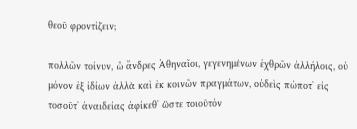θεοῦ φροντίζειν;

πολλῶν τοίνυν, ὦ ἄνδρες Ἀθηναῖοι, γεγενημένων ἐχθρῶν ἀλλήλοις, οὐ μόνον ἐξ ἰδίων ἀλλὰ καὶ ἐκ κοινῶν πραγμάτων, οὐδεὶς πώποτʼ εἰς τοσοῦτʼ ἀναιδείας ἀφίκεθʼ ὥστε τοιοῦτόν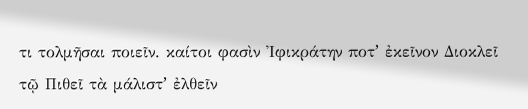τι τολμῆσαι ποιεῖν. καίτοι φασὶν Ἰφικράτην ποτʼ ἐκεῖνον Διοκλεῖ τῷ Πιθεῖ τὰ μάλιστʼ ἐλθεῖν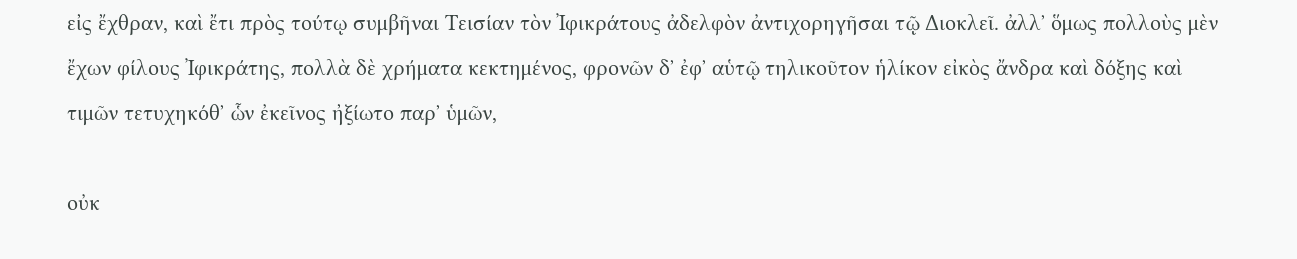εἰς ἔχθραν, καὶ ἔτι πρὸς τούτῳ συμβῆναι Τεισίαν τὸν Ἰφικράτους ἀδελφὸν ἀντιχορηγῆσαι τῷ Διοκλεῖ. ἀλλʼ ὅμως πολλοὺς μὲν ἔχων φίλους Ἰφικράτης, πολλὰ δὲ χρήματα κεκτημένος, φρονῶν δʼ ἐφʼ αὑτῷ τηλικοῦτον ἡλίκον εἰκὸς ἄνδρα καὶ δόξης καὶ τιμῶν τετυχηκόθʼ ὧν ἐκεῖνος ἠξίωτο παρʼ ὑμῶν,

οὐκ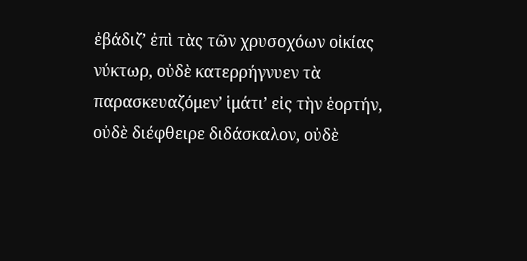ἐβάδιζʼ ἐπὶ τὰς τῶν χρυσοχόων οἰκίας νύκτωρ, οὐδὲ κατερρήγνυεν τὰ παρασκευαζόμενʼ ἱμάτιʼ εἰς τὴν ἑορτήν, οὐδὲ διέφθειρε διδάσκαλον, οὐδὲ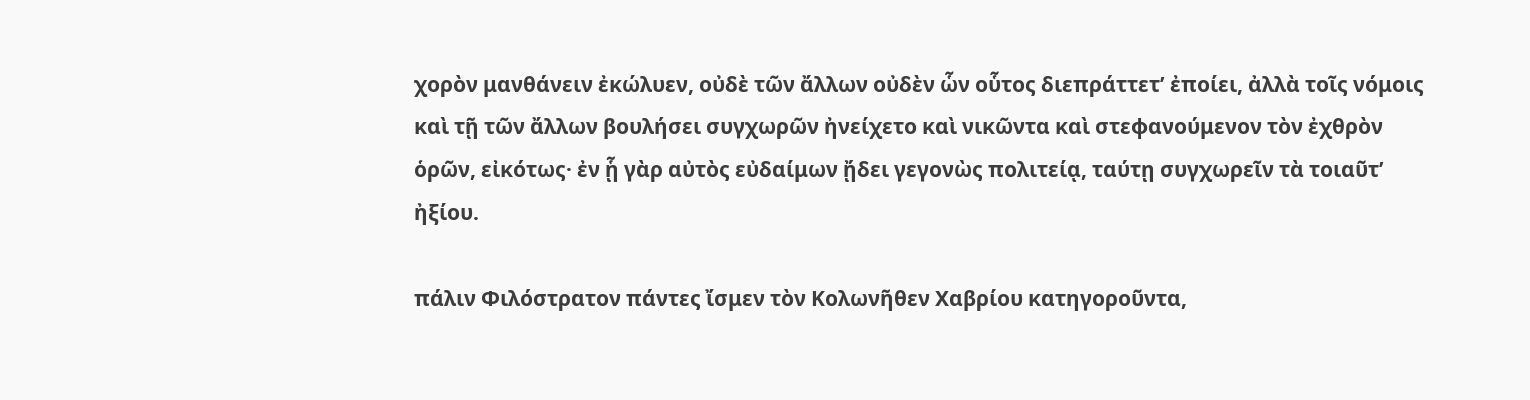χορὸν μανθάνειν ἐκώλυεν, οὐδὲ τῶν ἄλλων οὐδὲν ὧν οὗτος διεπράττετʼ ἐποίει, ἀλλὰ τοῖς νόμοις καὶ τῇ τῶν ἄλλων βουλήσει συγχωρῶν ἠνείχετο καὶ νικῶντα καὶ στεφανούμενον τὸν ἐχθρὸν ὁρῶν, εἰκότως· ἐν ᾗ γὰρ αὐτὸς εὐδαίμων ᾔδει γεγονὼς πολιτείᾳ, ταύτῃ συγχωρεῖν τὰ τοιαῦτʼ ἠξίου.

πάλιν Φιλόστρατον πάντες ἴσμεν τὸν Κολωνῆθεν Χαβρίου κατηγοροῦντα,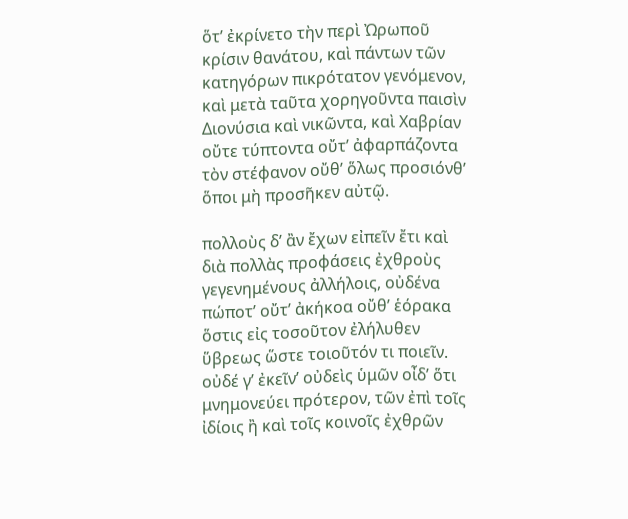ὅτʼ ἐκρίνετο τὴν περὶ Ὠρωποῦ κρίσιν θανάτου, καὶ πάντων τῶν κατηγόρων πικρότατον γενόμενον, καὶ μετὰ ταῦτα χορηγοῦντα παισὶν Διονύσια καὶ νικῶντα, καὶ Χαβρίαν οὔτε τύπτοντα οὔτʼ ἀφαρπάζοντα τὸν στέφανον οὔθʼ ὅλως προσιόνθʼ ὅποι μὴ προσῆκεν αὐτῷ.

πολλοὺς δʼ ἂν ἔχων εἰπεῖν ἔτι καὶ διὰ πολλὰς προφάσεις ἐχθροὺς γεγενημένους ἀλλήλοις, οὐδένα πώποτʼ οὔτʼ ἀκήκοα οὔθʼ ἑόρακα ὅστις εἰς τοσοῦτον ἐλήλυθεν ὕβρεως ὥστε τοιοῦτόν τι ποιεῖν. οὐδέ γʼ ἐκεῖνʼ οὐδεὶς ὑμῶν οἶδʼ ὅτι μνημονεύει πρότερον, τῶν ἐπὶ τοῖς ἰδίοις ἢ καὶ τοῖς κοινοῖς ἐχθρῶν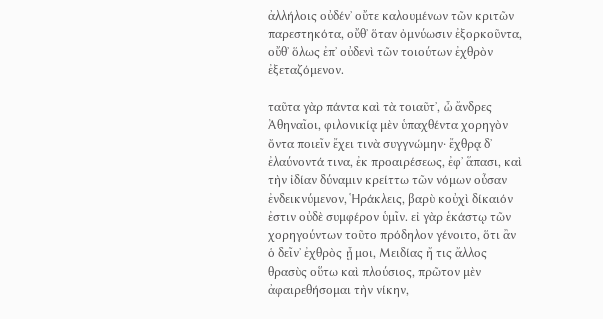ἀλλήλοις οὐδένʼ οὔτε καλουμένων τῶν κριτῶν παρεστηκότα, οὔθʼ ὅταν ὀμνύωσιν ἐξορκοῦντα, οὔθʼ ὅλως ἐπʼ οὐδενὶ τῶν τοιούτων ἐχθρὸν ἐξεταζόμενον.

ταῦτα γὰρ πάντα καὶ τὰ τοιαῦτʼ, ὦ ἄνδρες Ἀθηναῖοι, φιλονικίᾳ μὲν ὑπαχθέντα χορηγὸν ὄντα ποιεῖν ἔχει τινὰ συγγνώμην· ἔχθρᾳ δʼ ἐλαύνοντά τινα, ἐκ προαιρέσεως, ἐφʼ ἅπασι, καὶ τὴν ἰδίαν δύναμιν κρείττω τῶν νόμων οὖσαν ἐνδεικνύμενον, Ἡράκλεις, βαρὺ κοὐχὶ δίκαιόν ἐστιν οὐδὲ συμφέρον ὑμῖν. εἰ γὰρ ἑκάστῳ τῶν χορηγούντων τοῦτο πρόδηλον γένοιτο, ὅτι ἂν ὁ δεῖνʼ ἐχθρὸς ᾖ μοι, Μειδίας ἤ τις ἄλλος θρασὺς οὕτω καὶ πλούσιος, πρῶτον μὲν ἀφαιρεθήσομαι τὴν νίκην,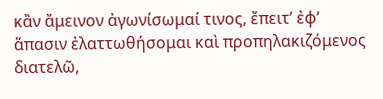κἂν ἄμεινον ἀγωνίσωμαί τινος, ἔπειτʼ ἐφʼ ἅπασιν ἐλαττωθήσομαι καὶ προπηλακιζόμενος διατελῶ,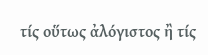τίς οὕτως ἀλόγιστος ἢ τίς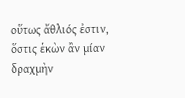οὕτως ἄθλιός ἐστιν, ὅστις ἑκὼν ἂν μίαν δραχμὴν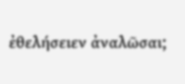ἐθελήσειεν ἀναλῶσαι;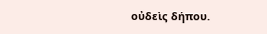οὐδεὶς δήπου.